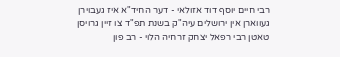רבי חיים יוסף דוד אזולאי - דער החיד"א איז געבוירן געווארן אין ירושלים עיה"ק בשנת תפ"ד צו זיין גרויסן טאטן רבי רפאל יצחק זרחיה הלוי - רב פון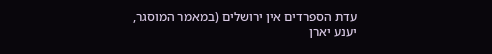עדת הספרדים אין ירושלים (במאמר המוסגר, יענע יארן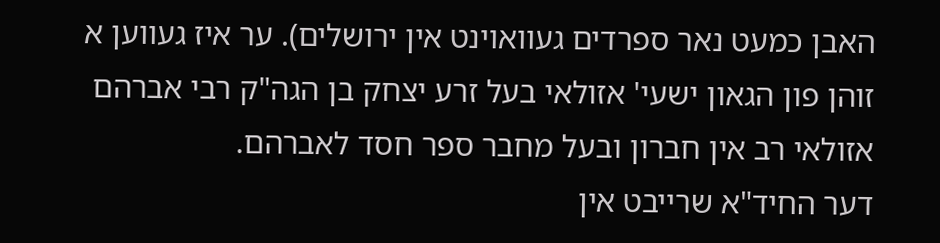האבן כמעט נאר ספרדים געוואוינט אין ירושלים). ער איז געווען א זוהן פון הגאון ישעי' אזולאי בעל זרע יצחק בן הגה"ק רבי אברהם אזולאי רב אין חברון ובעל מחבר ספר חסד לאברהם.
דער החיד"א שרייבט אין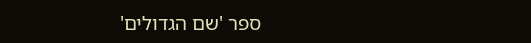ספר 'שם הגדולים'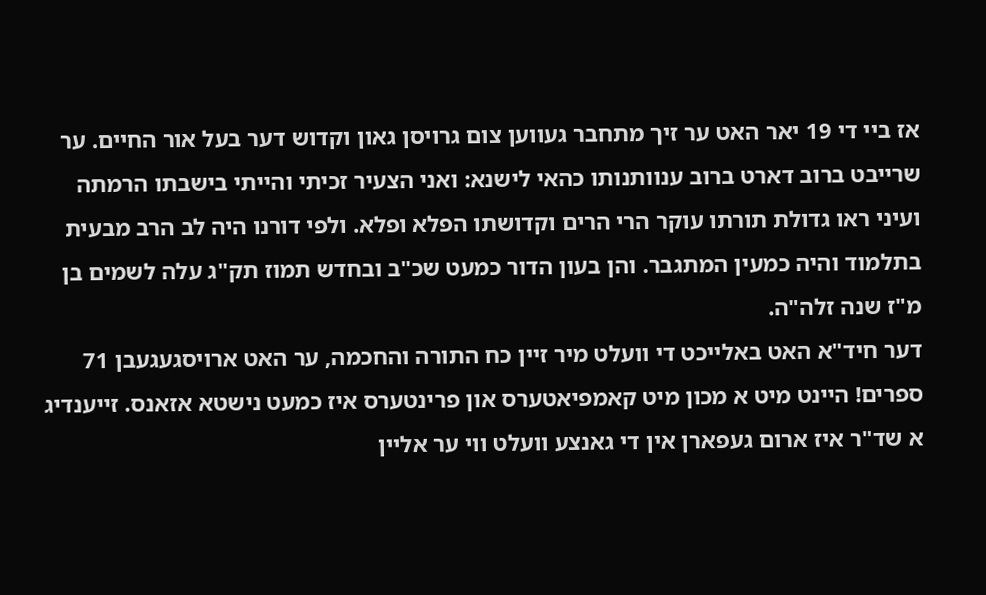אז ביי די 19 יאר האט ער זיך מתחבר געווען צום גרויסן גאון וקדוש דער בעל אור החיים. ער שרייבט ברוב דארט ברוב ענוותנותו כהאי לישנא: ואני הצעיר זכיתי והייתי בישבתו הרמתה ועיני ראו גדולת תורתו עוקר הרי הרים וקדושתו הפלא ופלא. ולפי דורנו היה לב הרב מבעית בתלמוד והיה כמעין המתגבר. והן בעון הדור כמעט שכ"ב ובחדש תמוז תק"ג עלה לשמים בן מ"ז שנה זלה"ה.
דער חיד"א האט באלייכט די וועלט מיר זיין כח התורה והחכמה, ער האט ארויסגעגעבן 71 ספרים! היינט מיט א מכון מיט קאמפיאטערס און פרינטערס איז כמעט נישטא אזאנס. זייענדיג א שד"ר איז ארום געפארן אין די גאנצע וועלט ווי ער אליין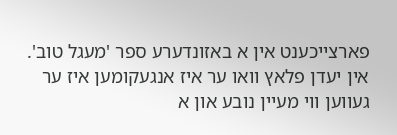פארצייכענט אין א באזונדערע ספר 'מעגל טוב'. אין יעדן פלאץ וואו ער איז אנגעקומען איז ער געווען ווי מעיין נובע און א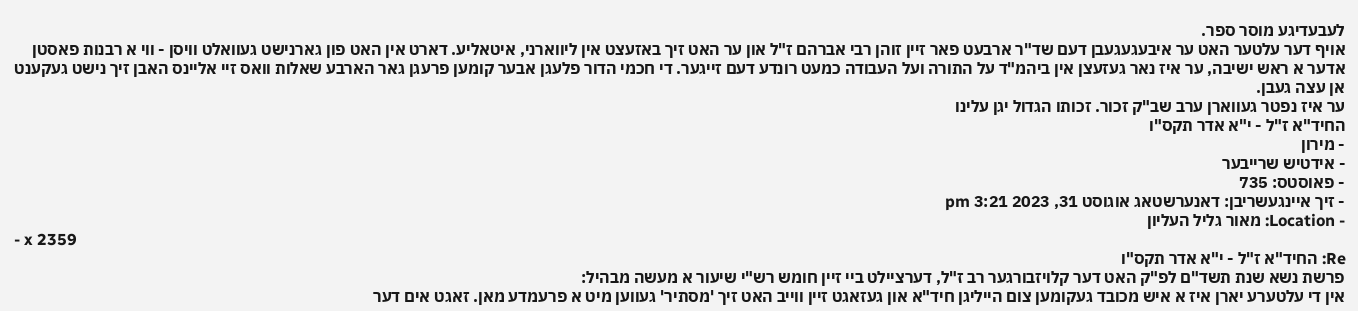לעבעדיגע מוסר ספר.
אויף דער עלטער האט ער איבעגעגעבן דעם שד"ר ארבעט פאר זיין זוהן רבי אברהם ז"ל און ער האט זיך באזעצט אין ליווארני, איטאליע. דארט אין האט פון גארנישט געוואלט וויסן - ווי א רבנות פאסטן אדער א ראש ישיבה, ער איז נאר געזעצן אין ביהמ"ד על התורה ועל העבודה כמעט רונדע דעם זייגער. די חכמי הדור פלעגן אבער קומען פרעגן גאר הארבע שאלות וואס זיי אליינס האבן זיך נישט געקענט אן עצה געבן.
ער איז נפטר געווארן ערב שב"ק זכור. זכותו הגדול יגן עלינו
החיד"א ז"ל - י"א אדר תקס"ו
- מירון
- אידטיש שרייבער
- פאוסטס: 735
- זיך איינגעשריבן: דאנערשטאג אוגוסט 31, 2023 3:21 pm
- Location: מאור גליל העליון
- x 2359
Re: החיד"א ז"ל - י"א אדר תקס"ו
פרשת נשא שנת תשד"ם לפ"ק האט דער קלויזבורגער רב ז"ל, דערציילט ביי זיין חומש רש"י שיעור א מעשה מבהיל:
אין די עלטערע יארן איז א איש מכובד געקומען צום הייליגן חיד"א און געזאגט זיין ווייב האט זיך 'מסתיר' געווען מיט א פרעמדע מאן. זאגט אים דער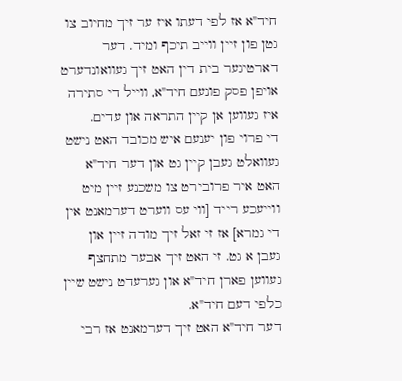חיד"א אז לפי דעתו איז ער זיך מחיוב צו גטן פון זיין ווייב תיכף ומיד. דער דארטיגער בית דין האט זיך געוואונדערט אויפן פסק פונעם חיד"א, ווייל די סתירה איז געווען אן קיין התראה און עדים.
די פרוי פון יענעם איש מכובד האט נישט געוואלט געבן קיין גט און דער חיד"א האט איר פרובירט צו משכנע זיין מיט ווייעכע רייד [ווי עס ווערט דערמאנט אין די גמרא] אז זי זאל זיך מודה זיין און געבן א גט. זי האט זיך אבער מתחצף געווען פארן חיד"א און גערעדט נישט שיין כלפי דעם חיד"א.
דער חיד"א האט זיך דערמאנט אז רבי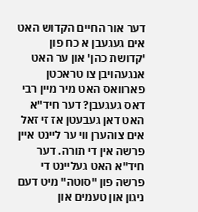דער אור החיים הקדוש האט אים געגעבן א כח פון 'קדושת כהן' און ער האט אנגעהויבן צו טראכטן פארוואס האט מיר מיין רבי דאס געגעבן? דער חיד"א האט דאן געבעטן אז זי זאל אים צוהערן ווי ער ליינט איין פרשה אין די תורה. דער חיד"א האט געליינט די פרשה פון "סוטה" מיט דעם ניגון און טעמים און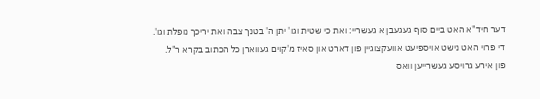דער חיד"א האט ביים סוף געגעבן א געשריי: ואת כי שטית וגו' יתן ה' בטנך צבה ואת יריכך נופלת וגו'. די פרוי האט נישט אויספיעט אוועקצוגיין פון דארט און סאיז מ'קוים געווארן כל הכתוב בקרא ר"ל.
פון אירע גרויסע געשרייען וואס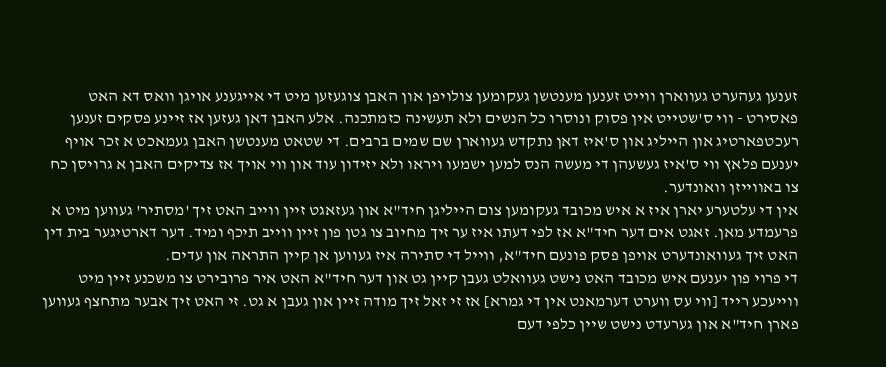זענען געהערט געווארן ווייט זענען מענטשן געקומען צולויפן און האבן צוגעזען מיט די אייגענע אויגן וואס דא האט פאסירט - ווי ס'שטייט אין פסוק ונוסרו כל הנשים ולא תעשינה כזמתכנה. אלע האבן דאן געזען אז זיינע פסקים זענען רעכטפארטיג און הייליג און ס'איז דאן נתקדש געווארן שם שמים ברבים. די שטאט מענטשן האבן געמאכט א זכר אויף יענעם פלאץ ווי ס'איז געשעהן די מעשה הנס למען ישמעו ויראו ולא יזידון עוד און ווי אויך אז צדיקים האבן א גרויסן כח צו באווייזן וואונדער.
אין די עלטערע יארן איז א איש מכובד געקומען צום הייליגן חיד"א און געזאגט זיין ווייב האט זיך 'מסתיר' געווען מיט א פרעמדע מאן. זאגט אים דער חיד"א אז לפי דעתו איז ער זיך מחיוב צו גטן פון זיין ווייב תיכף ומיד. דער דארטיגער בית דין האט זיך געוואונדערט אויפן פסק פונעם חיד"א, ווייל די סתירה איז געווען אן קיין התראה און עדים.
די פרוי פון יענעם איש מכובד האט נישט געוואלט געבן קיין גט און דער חיד"א האט איר פרובירט צו משכנע זיין מיט ווייעכע רייד [ווי עס ווערט דערמאנט אין די גמרא] אז זי זאל זיך מודה זיין און געבן א גט. זי האט זיך אבער מתחצף געווען פארן חיד"א און גערעדט נישט שיין כלפי דעם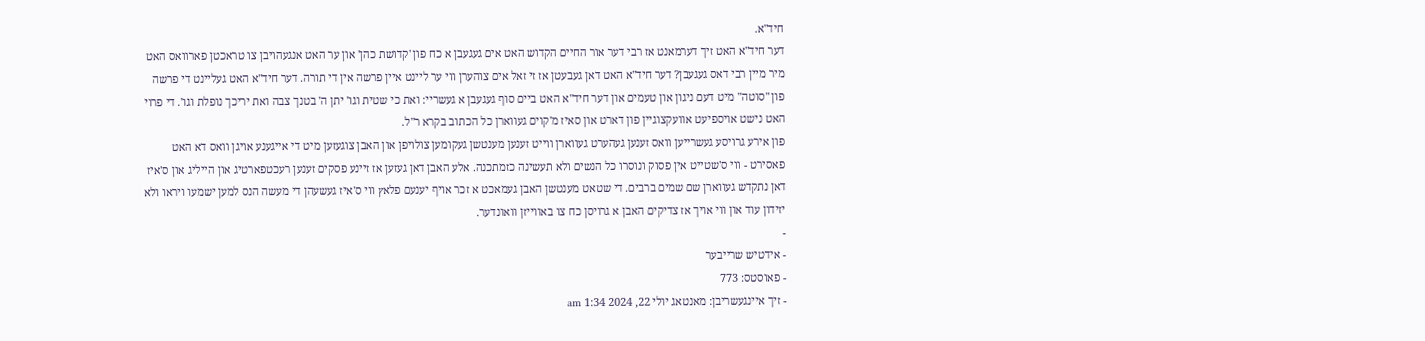חיד"א.
דער חיד"א האט זיך דערמאנט אז רבי דער אור החיים הקדוש האט אים געגעבן א כח פון 'קדושת כהן' און ער האט אנגעהויבן צו טראכטן פארוואס האט מיר מיין רבי דאס געגעבן? דער חיד"א האט דאן געבעטן אז זי זאל אים צוהערן ווי ער ליינט איין פרשה אין די תורה. דער חיד"א האט געליינט די פרשה פון "סוטה" מיט דעם ניגון און טעמים און דער חיד"א האט ביים סוף געגעבן א געשריי: ואת כי שטית וגו' יתן ה' בטנך צבה ואת יריכך נופלת וגו'. די פרוי האט נישט אויספיעט אוועקצוגיין פון דארט און סאיז מ'קוים געווארן כל הכתוב בקרא ר"ל.
פון אירע גרויסע געשרייען וואס זענען געהערט געווארן ווייט זענען מענטשן געקומען צולויפן און האבן צוגעזען מיט די אייגענע אויגן וואס דא האט פאסירט - ווי ס'שטייט אין פסוק ונוסרו כל הנשים ולא תעשינה כזמתכנה. אלע האבן דאן געזען אז זיינע פסקים זענען רעכטפארטיג און הייליג און ס'איז דאן נתקדש געווארן שם שמים ברבים. די שטאט מענטשן האבן געמאכט א זכר אויף יענעם פלאץ ווי ס'איז געשעהן די מעשה הנס למען ישמעו ויראו ולא יזידון עוד און ווי אויך אז צדיקים האבן א גרויסן כח צו באווייזן וואונדער.
-
- אידטיש שרייבער
- פאוסטס: 773
- זיך איינגעשריבן: מאנטאג יולי 22, 2024 1:34 am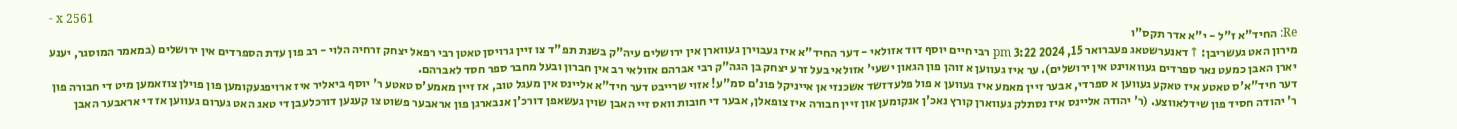- x 2561
Re: החיד"א ז"ל - י"א אדר תקס"ו
מירון האט געשריבן: ↑דאנערשטאג פעברואר 15, 2024 3:22 pm רבי חיים יוסף דוד אזולאי - דער החיד"א איז געבוירן געווארן אין ירושלים עיה"ק בשנת תפ"ד צו זיין גרויסן טאטן רבי רפאל יצחק זרחיה הלוי - רב פון עדת הספרדים אין ירושלים (במאמר המוסגר, יענע יארן האבן כמעט נאר ספרדים געוואוינט אין ירושלים). ער איז געווען א זוהן פון הגאון ישעי' אזולאי בעל זרע יצחק בן הגה"ק רבי אברהם אזולאי רב אין חברון ובעל מחבר ספר חסד לאברהם.
דער חיד"א'ס טאטע איז טאקע געווען א ספרדי, אבער זיין מאמע איז געווען א פול פלעדזשד אשכנזי אן אייניקל פונ'ם סמ"ע! אזוי שרייבט דער חיד"א אליינס אין מעגל טוב, אז זיין מאמע'ס טאטע ר' יוסף ביאליר איז ארויפגעקומען פון פוילן צוזאמען מיט די חבורה פון ר' יהודה חסיד פון שידלאווצע. (ר' יהודה אליינס איז נסתלק געווארן קורץ נאכ'ן אנקומען און זיין חבורה איז צופאלן, אבער די חובות וואס זיי האבן שוין געשאפן דורכ'ן אנבארגן פון אראבער פשוט צו קענען דורכלעבן די טאג האט גערום געווען אז די אראבער האבן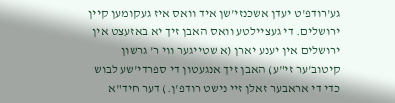גע'רודפ'ט יעדן אשכנזי'שן איד וואס איז געקומען קיין ירושלים. די געציילטע וואס האבן זיך יא באזעצט אין ירושלים אין יענע יארן (א שטייגער ווי ר' גרשון קיטוב'ער זי"ע) האבן זיך אנגעטון די ספרדי'שע לבוש כדי די אראבער זאלן זיי נישט רודפ'ן.) דער חיד"א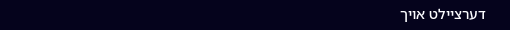דערציילט אויך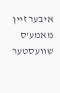איבער זיין מאמע'ס שוועסטער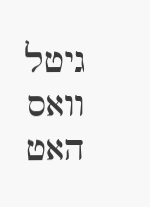גיטל וואס האט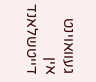געוואוינט אין דייטשלאנד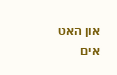און האט אים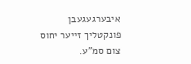איבערגעגעבן פונקטליך זייער יחוס צום סמ"ע.